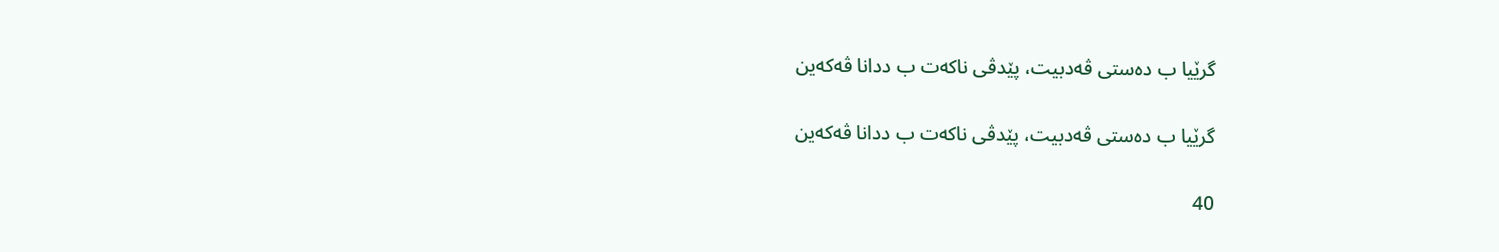گرێیا ب ده‌ستى ڤه‌دبیت، پێدڤى ناكه‌ت ب ددانا ڤه‌كه‌ین

گرێیا ب ده‌ستى ڤه‌دبیت، پێدڤى ناكه‌ت ب ددانا ڤه‌كه‌ین

40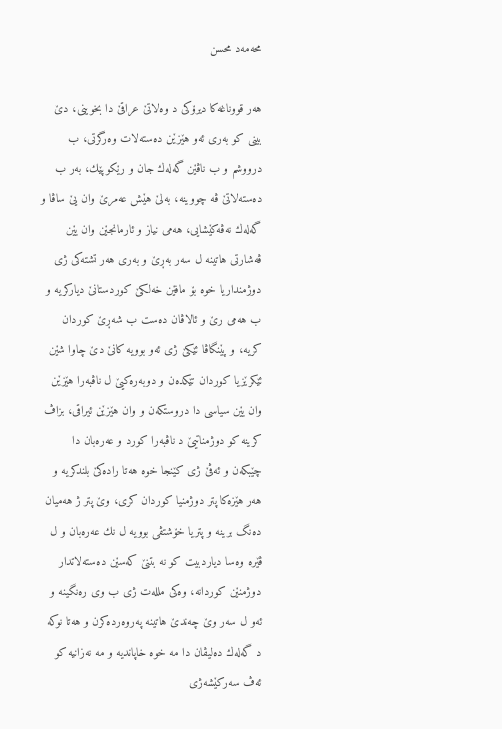محه‌مه‌د محسن

هه‌ر قووناغه‌كا دیرۆكى د وه‌لاتێ عراقێ دا بخوینى، دێ بینى كو به‌رى ئه‌و هێزێن ده‌سته‌لات وه‌رگرتى، ب درووشم و ب ناڤێن گه‌له‌ك جان و رێكوپێك، به‌ر ب ده‌سته‌لاتێ ڤه‌ چووینه‌، به‌لێ هێش عه‌مرێ وان یێ ساڤا و گه‌له‌ك نه‌ڤه‌كێشایى، هه‌مى نیاز و ئارمانجێن وان یێن ڤه‌شارتى هاتینه‌ ل سه‌ر به‌ڕێ و به‌رى هه‌ر تشته‌كى ژى دوژمنداریا خوه‌ بۆ مافێن خه‌لكێ كوردستانێ دیاركریه‌ و ب هه‌مى رێ و ئالاڤان ده‌ست ب شه‌ڕێ كوردان كریه‌، و پێنگاڤا ئێكێ ژى ئه‌و بوویه‌ كانێ دێ چاوا شێن ئێكرێزیا كوردان تێكده‌ن و دوبه‌ره‌كیێ ل ناڤبه‌را هێزێن وان یێن سیاسى دا دروستكه‌ن و وان هێزێن ئیراقى، بزاڤ كرینه‌ كو دوژمناتیێ د ناڤبه‌را كورد و عه‌ره‌بان دا چێبكه‌ن و ئه‌ڤێ ژى كێنجا خوه‌ هه‌تا راده‌كێ بلندكریه‌ و هه‌ر هێزه‌كا پتر دوژمنیا كوردان كرى، وێ پتر ژ هه‌میان ده‌نگ برینه‌ و پتریا خۆشتڤى بوویه‌ ل نك عه‌ره‌بان و ل ڤێره‌ وه‌سا دیاردبیت كو نه‌ بتنێ كه‌سێن ده‌سته‌لاتدار دوژمنێن كوردانه‌، وه‌كى ملله‌ت ژى ب وى ره‌نگینه‌ و ئه‌و ل سه‌ر وێ چه‌ندێ هاتینه‌ په‌روه‌رده‌كرن و هه‌تا نوكه‌ د گه‌له‌ك ده‌لیڤان دا مه‌ خوه‌ خاپاندیه‌ و مه‌ نه‌زانیه‌ كو ئه‌ڤ سه‌ركێشه‌ژى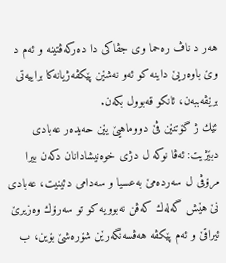هه‌ر د ناڤ ره‌حما وى جڤاكى دا ده‌ركه‌ڤتینه‌ و ئه‌م د وێ باوه‌ریێ داینه‌ كو ئه‌و نه‌شێن پێكڤه‌ژیانه‌كا براییه‌تى برێڤه‌ببه‌ن، ئانكو قه‌بوول بكه‌ن.
ئێك ژ گۆتنێن ڤێ دووماهیێ یێن حه‌یده‌ر عه‌بادى دبێژیت: ئه‌ڤا نوكه‌ ل دژى خوه‌نیشادانان دكه‌ن بیرا مرۆڤى ل سه‌رده‌مێ به‌عسیا و سه‌دامى دئینیت، عه‌بادى نێ هێش گه‌له‌ك كه‌ڤن نه‌بوویه‌ كو تو سه‌رۆك وه‌زیرێ ئیراقێ و ئه‌م پێكڤه‌ هه‌ڤسه‌نگه‌رێن شۆره‌شێ بۆین، ب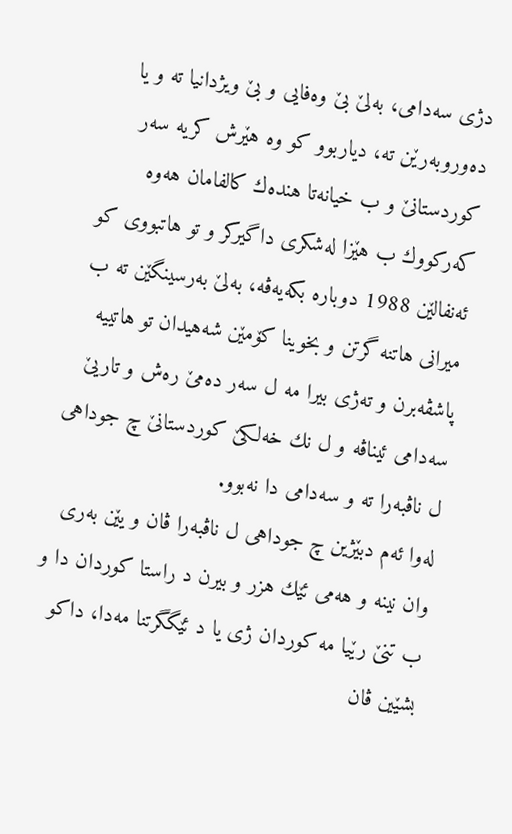دژى سه‌دامى، به‌لێ بێ وه‌فایى و بێ ویژدانیا ته‌ و یا ده‌وروبه‌رێن ته‌، دیاربوو كو وه‌ هێرش كریه‌ سه‌ر كوردستانێ و ب خیانه‌تا هنده‌ك كالفامان هه‌وه‌ كه‌ركووك ب هێزا له‌شكرى داگیركر و تو هاتبووى كو ئه‌نفالێن 1988 دوباره‌ بكه‌یه‌ڤه‌، به‌لێ به‌رسینگێن ته‌ ب میرانى هاتنه‌ گرتن و بخوینا كۆمێن شه‌هیدان تو هاتییه‌ پاشڤه‌برن و ته‌ژى بیرا مه‌ ل سه‌ر ده‌مێ ره‌ش و تاریێ سه‌دامى ئیناڤه‌ و ل نك خه‌لكێ كوردستانێ چ جوداهى ل ناڤبه‌را ته‌ و سه‌دامى دا نه‌بوو.
له‌وا ئه‌م دبێژین چ جوداهى ل ناڤبه‌را ڤان و یێن به‌رى وان نینه‌ و هه‌مى ئێك هزر و بیرن د راستا كوردان دا و ب تنێ رێیا مه‌ كوردان ژى یا د ئێگگرتنا مه‌دا، داكو بشێین ڤان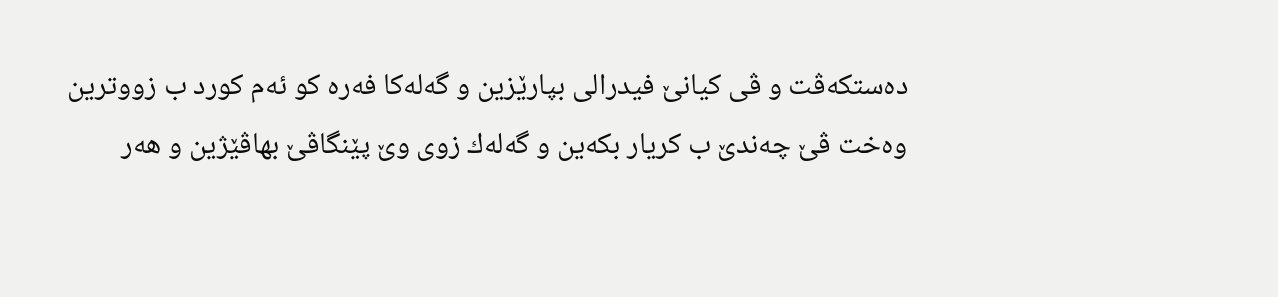ده‌ستكه‌ڤت و ڤى كیانێ فیدرالى بپارێزین و گه‌له‌كا فه‌ره‌ كو ئه‌م كورد ب زووترین وه‌خت ڤێ چه‌ندێ ب كریار بكه‌ین و گه‌له‌ك زوى وێ پێنگاڤێ بهاڤێژین و هه‌ر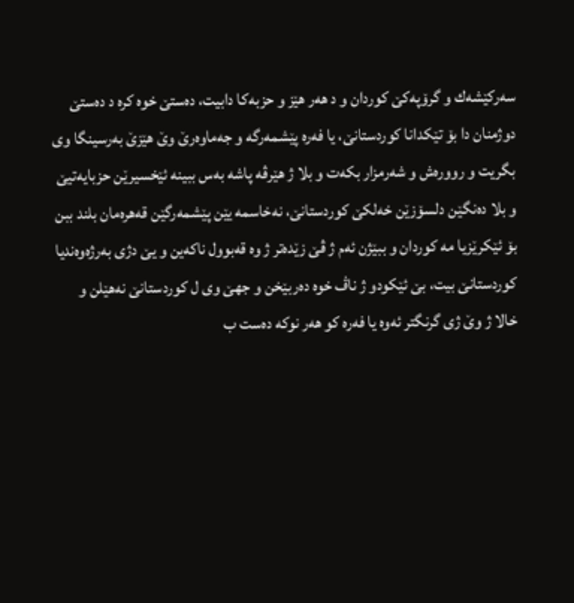سه‌ركێشه‌ك و گرۆپه‌كێ كوردان و د هه‌ر هێز و حزبه‌كا دابیت، ده‌ستێ خوه‌ كره‌ د ده‌ستێ دوژمنان دا بۆ تێكدانا كوردستانێ، یا فه‌ره‌ پێشمه‌رگه‌ و جه‌ماوه‌رێ وێ هێزێ به‌رسینگا وى بگریت و رووره‌ش و شه‌رمزار بكه‌ت و بلا ژ هێرڤه‌ پاشه‌ به‌س ببینه‌ ئێخسیرێن حزبایه‌تیێ و بلا ده‌نگێن دلسۆزێن خه‌لكێ كوردستانێ، نه‌خاسمه‌ یێن پێشمه‌رگێن قه‌هره‌مان بلند ببن بۆ ئێكرێزیا مه‌ كوردان و ببێژن ئه‌م ژ ڤێ زێده‌تر ژ وه‌ قه‌بوول ناكه‌ین و یێ دژى به‌رژه‌وه‌ندیا كوردستانێ بیت، بێ ئێكودو ژ ناڤ خوه‌ ده‌ربێخن و جهێ وى ل كوردستانێ نه‌هێلن و خالا ژ وێ ژى گرنگتر ئه‌وه‌ یا فه‌ره‌ كو هه‌ر نوكه‌ ده‌ست ب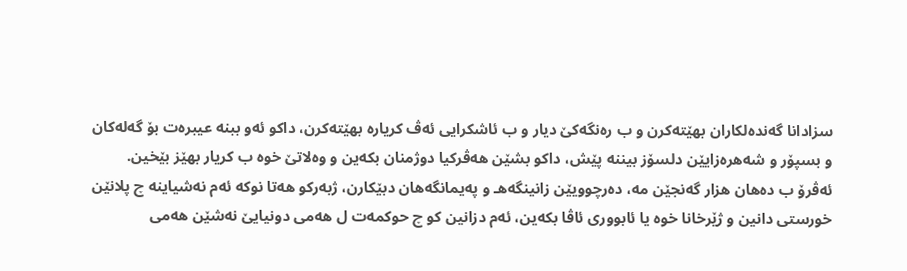سزادانا گه‌نده‌لكاران بهێته‌كرن و ب ره‌نگه‌كێ دیار و ب ئاشكرایى ئه‌ڤ كریاره‌ بهێته‌كرن، داكو ئه‌و ببنه‌ عیبره‌ت بۆ گه‌له‌كان و بسپۆر و شه‌هره‌زایێن دلسۆز بیننه‌ پێش، داكو بشێن هه‌ڤركیا دوژمنان بكه‌ین و وه‌لاتێ خوه‌ ب كریار بهێز بێخین.
ئه‌ڤرۆ ب ده‌هان هزار گه‌نجێن مه‌، ده‌رچوویێن زانینگه‌هـ و په‌یمانگه‌هان دبێكارن، ژبه‌ركو هه‌تا نوكه‌ ئه‌م نه‌شیاینه‌ چ پلانێن خورستى دانین و ژێرخانا خوه‌ یا ئابوورى ئاڤا بكه‌ین، ئه‌م دزانین كو چ حوكمه‌ت ل هه‌مى دونیایێ نه‌شێن هه‌مى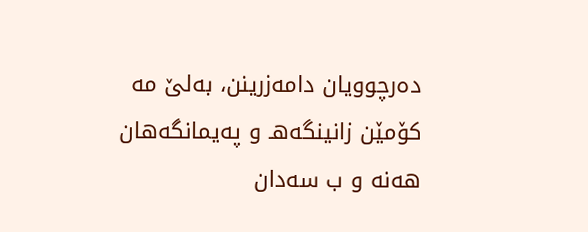ده‌رچوویان دامه‌زرینن، به‌لێ مه‌ كۆمێن زانینگه‌هـ و په‌یمانگه‌هان هه‌نه‌ و ب سه‌دان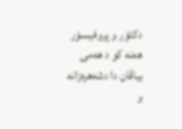دكتۆر و پروفیسۆر هه‌نه‌ كو د هه‌مى بیاڤان دا دشه‌هره‌زانه‌ و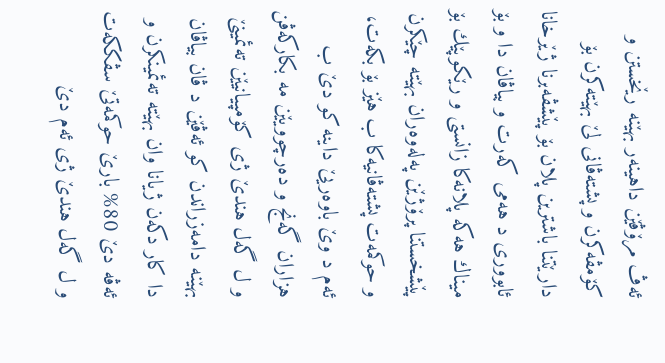ئه‌ڤ مرۆڤێن داهینه‌ر بهێنه‌ رێخستن و كۆمڤه‌كرن و پشته‌ڤانى لێ بهێته‌كرن بۆ دارێتنا باشترین پلان بۆ پێشڤه‌برنا ژێرخانا ئابوورى د هه‌مى كه‌رت و بیاڤان دا و بۆ میناك هه‌كه‌ پلانه‌كا زانستى و رێكوپێك بۆ پێشخستنا پرۆژێن په‌له‌وه‌ران بهێته‌ چێكرن و حوكمه‌ت پشته‌ڤانیه‌كا ب هێز بۆ بكه‌ت، ئه‌م د وێ باوه‌ریێ داینه‌ كو دێ ب هزاران گه‌نج و ده‌رچوویێن مه‌ بكاركه‌ڤن و ل گه‌ل هندێ ژى كۆمپیانیێن ته‌ئمینێ بهێنه‌ دامه‌زراندن كو ئه‌ڤێن د ڤان بیاڤان دا كار دكه‌ن ژیانا وان بهێته‌ ته‌ئمینكرن و ئه‌ڤه‌ دێ 80% بارێ حوكمه‌تێ سڤككه‌ت و ل گه‌ل هندێ ژى ئه‌م دێ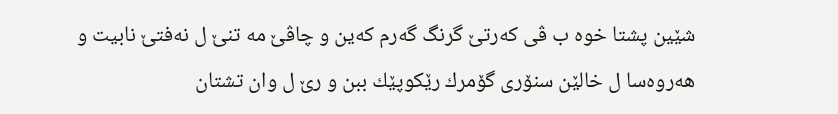شێین پشتا خوه‌ ب ڤى كه‌رتێ گرنگ گه‌رم كه‌ین و چاڤێ مه‌ تنێ ل نه‌فتێ نابیت و هه‌روه‌سا ل خالێن سنۆرى گۆمرك رێكوپێك ببن و رێ ل وان تشتان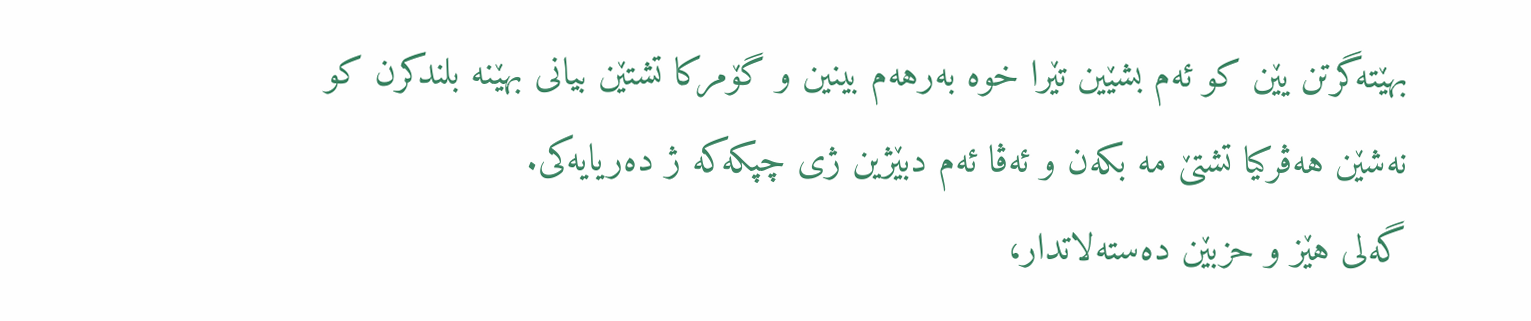بهێته‌گرتن یێن كو ئه‌م بشێین تێرا خوه‌ به‌رهه‌م بینین و گۆمركا تشتێن بیانى بهێنه‌ بلندكرن كو نه‌شێن هه‌ڤركیا تشتێ مه‌ بكه‌ن و ئه‌ڤا ئه‌م دبێژین ژى چپكه‌كه‌ ژ ده‌ریایه‌كى.
گه‌لى هێز و حزبێن ده‌سته‌لاتدار،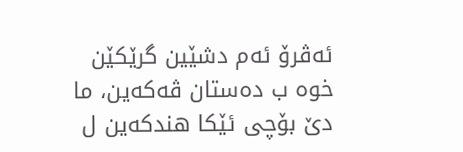ئه‌ڤرۆ ئه‌م دشێین گرێكێن خوه‌ ب ده‌ستان ڤه‌كه‌ین، ما دێ بۆچى ئێكا هندكه‌ین ل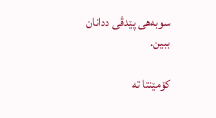سوبه‌هی پێدڤى ددانان ببین.

کۆمێنتا تە